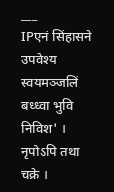___
IPएनं सिंहासने उपवेश्य स्वयमञ्जलिं बध्ध्वा भुवि निविश' । नृपोऽपि तथा चक्रे ।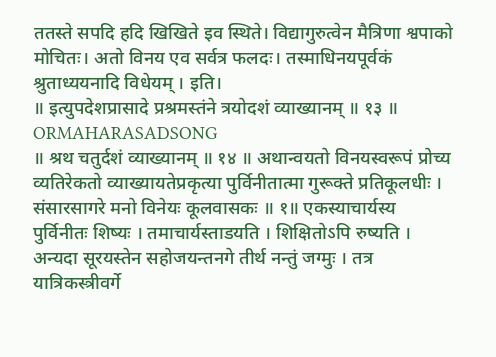ततस्ते सपदि हदि खिखिते इव स्थिते। विद्यागुरुत्वेन मैत्रिणा श्वपाको मोचितः। अतो विनय एव सर्वत्र फलदः। तस्माधिनयपूर्वकं श्रुताध्ययनादि विधेयम् । इति।
॥ इत्युपदेशप्रासादे प्रश्रमस्तंने त्रयोदशं व्याख्यानम् ॥ १३ ॥
ORMAHARASADSONG
॥ श्रथ चतुर्दशं व्याख्यानम् ॥ १४ ॥ अथान्वयतो विनयस्वरूपं प्रोच्य व्यतिरेकतो व्याख्यायतेप्रकृत्या पुर्विनीतात्मा गुरूक्ते प्रतिकूलधीः । संसारसागरे मनो विनेयः कूलवासकः ॥ १॥ एकस्याचार्यस्य पुर्विनीतः शिष्यः । तमाचार्यस्ताडयति । शिक्षितोऽपि रुष्यति । अन्यदा सूरयस्तेन सहोजयन्तनगे तीर्थ नन्तुं जग्मुः । तत्र यात्रिकस्त्रीवर्गे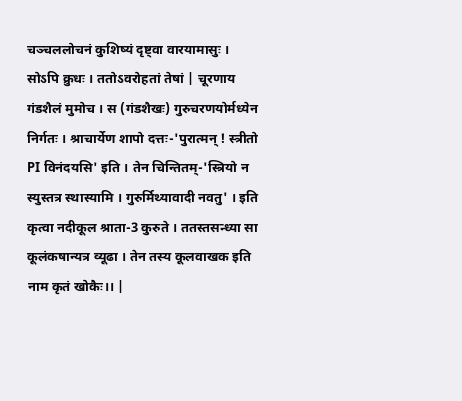चञ्चललोचनं कुशिष्यं दृष्ट्वा वारयामासुः । सोऽपि क्रुधः । ततोऽवरोहतां तेषां | चूरणाय गंडशैलं मुमोच । स (गंडशैखः) गुरुचरणयोर्मध्येन निर्गतः । श्राचार्येण शापो दत्तः-'पुरात्मन् ! स्त्रीतो PI विनंदयसि' इति । तेन चिन्तितम्-'स्त्रियो न स्युस्तत्र स्थास्यामि । गुरुर्मिथ्यावादी नवतु' । इति कृत्वा नदीकूल श्राता-3 कुरुते । ततस्तसन्ध्या सा कूलंकषान्यत्र व्यूढा । तेन तस्य कूलवाखक इति नाम कृतं खोकैः।। |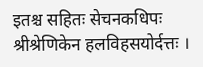इतश्च सहितः सेचनकधिपः श्रीश्रेणिकेन हलविहसयोर्दत्तः ।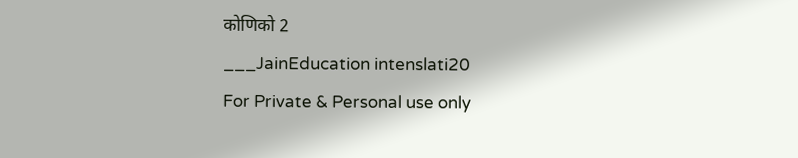कोणिको 2
___JainEducation intenslati20
For Private & Personal use only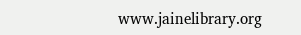www.jainelibrary.org